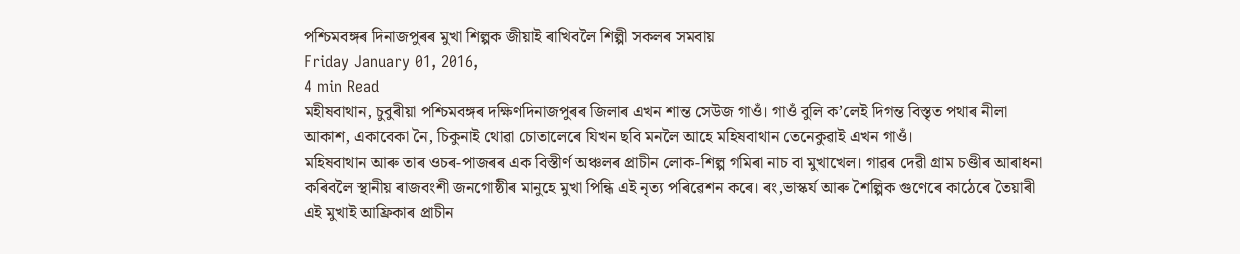পশ্চিমবঙ্গৰ দিনাজপুৰৰ মুখা শিল্পক জীয়াই ৰাখিবলৈ শিল্পী সকলৰ সমবায়
Friday January 01, 2016,
4 min Read
মহীষবাথান, চুবুৰীয়া পশ্চিমবঙ্গৰ দক্ষিণদিনাজপুৰৰ জিলাৰ এখন শান্ত সেউজ গাওঁ। গাওঁ বুলি ক’লেই দিগন্ত বিস্তৃত পথাৰ নীলা আকাশ, একাবেকা নৈ, চিকুনাই থোৱা চোতালেৰে যিখন ছবি মনলৈ আহে মহিষবাথান তেনেকুৱাই এখন গাওঁ।
মহিষবাথান আৰু তাৰ ওচৰ-পাজৰৰ এক বিস্তীৰ্ণ অঞ্চলৰ প্ৰাচীন লোক-শিল্প গমিৰা নাচ বা মুখাখেল। গাৱৰ দেৱী গ্ৰাম চণ্ডীৰ আৰাধনা কৰিবলৈ স্থানীয় ৰাজবংশী জনগোষ্ঠীৰ মানুহে মুখা পিন্ধি এই নৃত্য পৰিৱেশন কৰে। ৰং,ভাস্কৰ্য আৰু শৈল্পিক গুণেৰে কাঠেৰে তৈয়াৰী এই মুখাই আফ্ৰিকাৰ প্ৰাচীন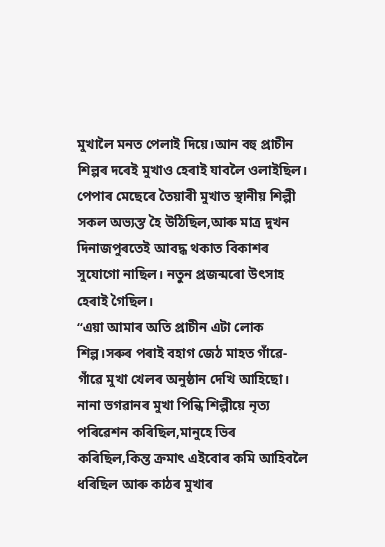মুখালৈ মনত পেলাই দিয়ে।আন বহু প্ৰাচীন শিল্পৰ দৰেই মুখাও হেৰাই যাবলৈ ওলাইছিল। পেপাৰ মেছেৰে তৈয়াৰী মুখাত স্থানীয় শিল্পী সকল অভ্যস্ত হৈ উঠিছিল,আৰু মাত্ৰ দুখন দিনাজপুৰতেই আবদ্ধ থকাত বিকাশৰ সুযোগো নাছিল। নতুন প্ৰজন্মৰো উৎসাহ হেৰাই গৈছিল।
“এয়া আমাৰ অতি প্ৰাচীন এটা লোক শিল্প।সৰুৰ পৰাই বহাগ জেঠ মাহত গাঁৱে-গাঁৱে মুখা খেলৰ অনুষ্ঠান দেখি আহিছো। নানা ভগৱানৰ মুখা পিন্ধি শিল্পীয়ে নৃত্য পৰিৱেশন কৰিছিল,মানুহে ভিৰ কৰিছিল,কিন্ত ক্ৰমাৎ এইবোৰ কমি আহিবলৈ ধৰিছিল আৰু কাঠৰ মুখাৰ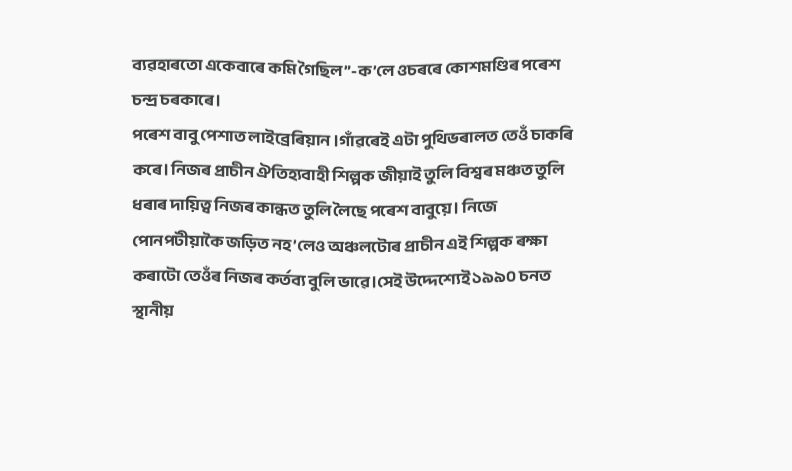ব্যৱহাৰতো একেবাৰে কমি গৈছিল”-ক’লে ওচৰৰে কোশমণ্ডিৰ পৰেশ চন্দ্ৰ চৰকাৰে।
পৰেশ বাবু পেশাত লাইব্ৰেৰিয়ান ।গাঁৱৰেই এটা পুথিভৰালত তেওঁ চাকৰি কৰে। নিজৰ প্ৰাচীন ঐতিহ্যবাহী শিল্পক জীয়াই তুলি বিশ্বৰ মঞ্চত তুলি ধৰাৰ দায়িত্ব নিজৰ কান্ধত তুলি লৈছে পৰেশ বাবুয়ে। নিজে পোনপটীয়াকৈ জড়িত নহ’লেও অঞ্চলটোৰ প্ৰাচীন এই শিল্পক ৰক্ষা কৰাটো তেওঁৰ নিজৰ কৰ্তব্য বুলি ভাৱে।সেই উদ্দেশ্যেই ১৯৯০ চনত স্থানীয়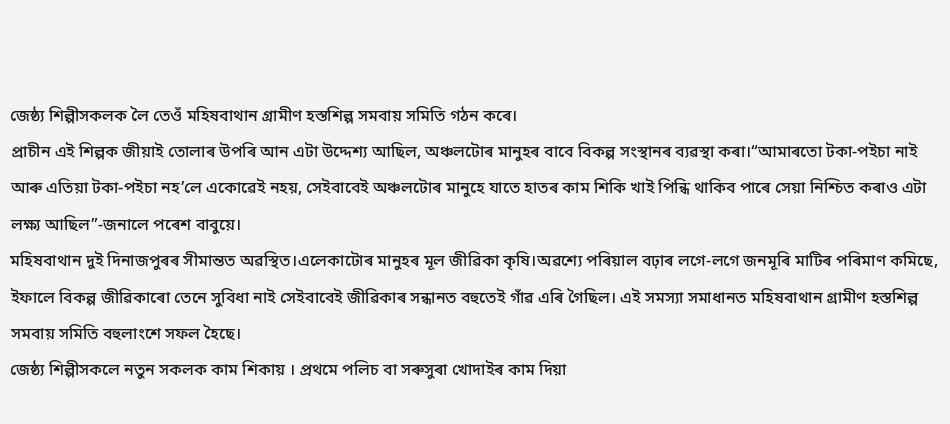জেষ্ঠ্য শিল্পীসকলক লৈ তেওঁ মহিষবাথান গ্ৰামীণ হস্তশিল্প সমবায় সমিতি গঠন কৰে।
প্ৰাচীন এই শিল্পক জীয়াই তোলাৰ উপৰি আন এটা উদ্দেশ্য আছিল, অঞ্চলটোৰ মানুহৰ বাবে বিকল্প সংস্থানৰ ব্যৱস্থা কৰা।“আমাৰতো টকা-পইচা নাই আৰু এতিয়া টকা-পইচা নহ’লে একোৱেই নহয়, সেইবাবেই অঞ্চলটোৰ মানুহে যাতে হাতৰ কাম শিকি খাই পিন্ধি থাকিব পাৰে সেয়া নিশ্চিত কৰাও এটা লক্ষ্য আছিল”-জনালে পৰেশ বাবুয়ে।
মহিষবাথান দুই দিনাজপুৰৰ সীমান্তত অৱস্থিত।এলেকাটোৰ মানুহৰ মূল জীৱিকা কৃষি।অৱশ্যে পৰিয়াল বঢ়াৰ লগে-লগে জনমূৰি মাটিৰ পৰিমাণ কমিছে, ইফালে বিকল্প জীৱিকাৰো তেনে সুবিধা নাই সেইবাবেই জীৱিকাৰ সন্ধানত বহুতেই গাঁৱ এৰি গৈছিল। এই সমস্যা সমাধানত মহিষবাথান গ্ৰামীণ হস্তশিল্প সমবায় সমিতি বহুলাংশে সফল হৈছে।
জেষ্ঠ্য শিল্পীসকলে নতুন সকলক কাম শিকায় । প্ৰথমে পলিচ বা সৰুসুৰা খোদাইৰ কাম দিয়া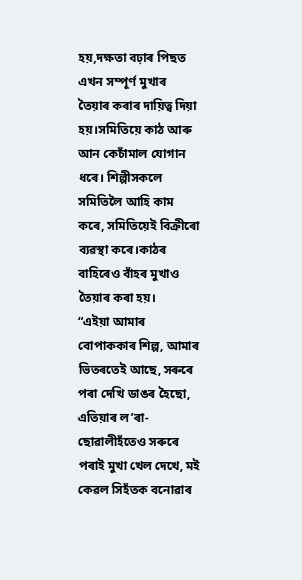হয়,দক্ষতা বঢ়াৰ পিছত এখন সম্পূৰ্ণ মুখাৰ তৈয়াৰ কৰাৰ দায়িত্ব দিয়া হয়।সমিতিয়ে কাঠ আৰু আন কেচাঁমাল যোগান ধৰে। শিল্পীসকলে সমিতিলৈ আহি কাম কৰে, সমিতিয়েই বিক্ৰীৰো ব্যৱস্থা কৰে।কাঠৰ বাহিৰেও বাঁহৰ মুখাও তৈয়াৰ কৰা হয়।
“এইয়া আমাৰ বোপাককাৰ শিল্প, আমাৰ ভিতৰতেই আছে, সৰুৰে পৰা দেখি ডাঙৰ হৈছো, এতিয়াৰ ল’ৰা-ছোৱালীহঁতেও সৰুৰে পৰাই মুখা খেল দেখে, মই কেৱল সিহঁতক বনোৱাৰ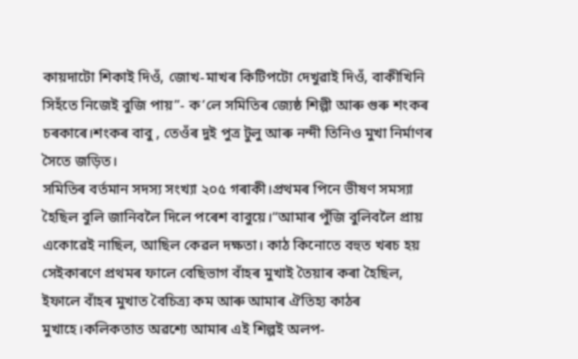কায়দাটো শিকাই দিওঁ, জোখ-মাখৰ কিটিপটো দেখুৱাই দিওঁ, বাকীখিনি সিহঁতে নিজেই বুজি পায়”- ক’লে সমিতিৰ জ্যেষ্ঠ শিল্পী আৰু গুৰু শংকৰ চৰকাৰে।শংকৰ বাবু , তেওঁৰ দুই পুত্ৰ টুলু আৰু নন্দী তিনিও মুখা নিৰ্মাণৰ সৈতে জড়িত।
সমিতিৰ বৰ্তমান সদস্য সংখ্যা ২০৫ গৰাকী।প্ৰথমৰ পিনে ভীষণ সমস্যা হৈছিল বুলি জানিবলৈ দিলে পৰেশ বাবুয়ে।“আমাৰ পুঁজি বুলিবলৈ প্ৰায় একোৱেই নাছিল, আছিল কেৱল দক্ষতা। কাঠ কিনোতে বহুত খৰচ হয় সেইকাৰণে প্ৰথমৰ ফালে বেছিভাগ বাঁহৰ মুখাই তৈয়াৰ কৰা হৈছিল, ইফালে বাঁহৰ মুখাত বৈচিত্ৰ্য কম আৰু আমাৰ ঐতিহ্য কাঠৰ মুখাহে।কলিকতাত অৱশ্যে আমাৰ এই শিল্পই অলপ-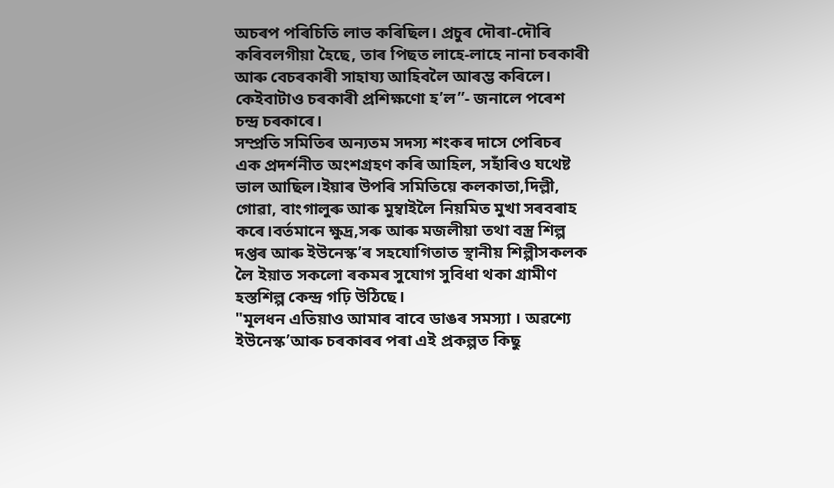অচৰপ পৰিচিতি লাভ কৰিছিল। প্ৰচুৰ দৌৰা-দৌৰি কৰিবলগীয়া হৈছে, তাৰ পিছত লাহে-লাহে নানা চৰকাৰী আৰু বেচৰকাৰী সাহায্য আহিবলৈ আৰম্ভ কৰিলে। কেইবাটাও চৰকাৰী প্ৰশিক্ষণো হ’ল”- জনালে পৰেশ চন্দ্ৰ চৰকাৰে।
সম্প্ৰতি সমিতিৰ অন্যতম সদস্য শংকৰ দাসে পেৰিচৰ এক প্ৰদৰ্শনীত অংশগ্ৰহণ কৰি আহিল, সহাঁৰিও যথেষ্ট ভাল আছিল।ইয়াৰ উপৰি সমিতিয়ে কলকাতা,দিল্লী, গোৱা, বাংগালুৰু আৰু মুম্বাইলৈ নিয়মিত মুখা সৰবৰাহ কৰে।বৰ্তমানে ক্ষুদ্ৰ,সৰু আৰু মজলীয়া তথা বস্ত্ৰ শিল্প দপ্তৰ আৰু ইউনেস্ক’ৰ সহযোগিতাত স্থানীয় শিল্পীসকলক লৈ ইয়াত সকলো ৰকমৰ সুযোগ সুবিধা থকা গ্ৰামীণ হস্তশিল্প কেন্দ্ৰ গঢ়ি উঠিছে।
"মূলধন এতিয়াও আমাৰ বাবে ডাঙৰ সমস্যা । অৱশ্যে ইউনেস্ক’আৰু চৰকাৰৰ পৰা এই প্ৰকল্পত কিছু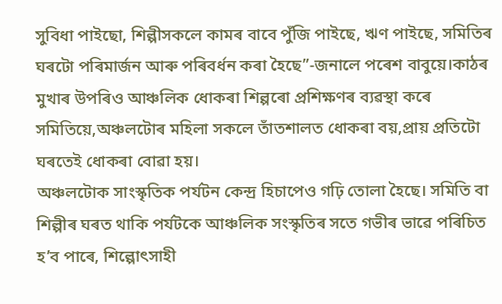সুবিধা পাইছো, শিল্পীসকলে কামৰ বাবে পুঁজি পাইছে, ঋণ পাইছে, সমিতিৰ ঘৰটো পৰিমাৰ্জন আৰু পৰিবৰ্ধন কৰা হৈছে”-জনালে পৰেশ বাবুয়ে।কাঠৰ মুখাৰ উপৰিও আঞ্চলিক ধোকৰা শিল্পৰো প্ৰশিক্ষণৰ ব্যৱস্থা কৰে সমিতিয়ে,অঞ্চলটোৰ মহিলা সকলে তাঁতশালত ধোকৰা বয়,প্ৰায় প্ৰতিটো ঘৰতেই ধোকৰা বোৱা হয়।
অঞ্চলটোক সাংস্কৃতিক পৰ্যটন কেন্দ্ৰ হিচাপেও গঢ়ি তোলা হৈছে। সমিতি বা শিল্পীৰ ঘৰত থাকি পৰ্যটকে আঞ্চলিক সংস্কৃতিৰ সতে গভীৰ ভাৱে পৰিচিত হ’ব পাৰে, শিল্পোৎসাহী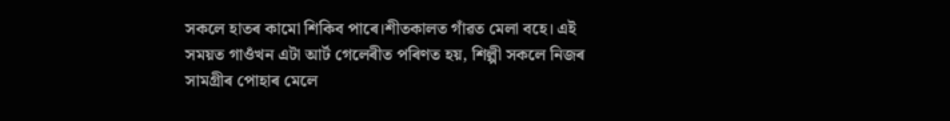সকলে হাতৰ কামো শিকিব পাৰে।শীতকালত গাঁৱত মেলা বহে। এই সময়ত গাওঁখন এটা আৰ্ট গেলেৰীত পৰিণত হয়, শিল্পী সকলে নিজৰ সামগ্ৰীৰ পোহাৰ মেলে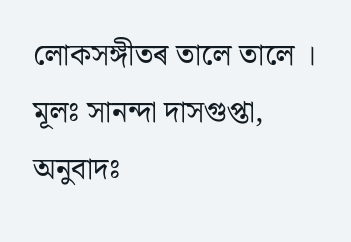লোকসঙ্গীতৰ তালে তালে ।
মূলঃ সানন্দা দাসগুপ্তা, অনুবাদঃ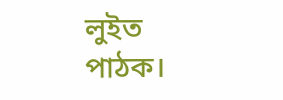লুইত পাঠক।